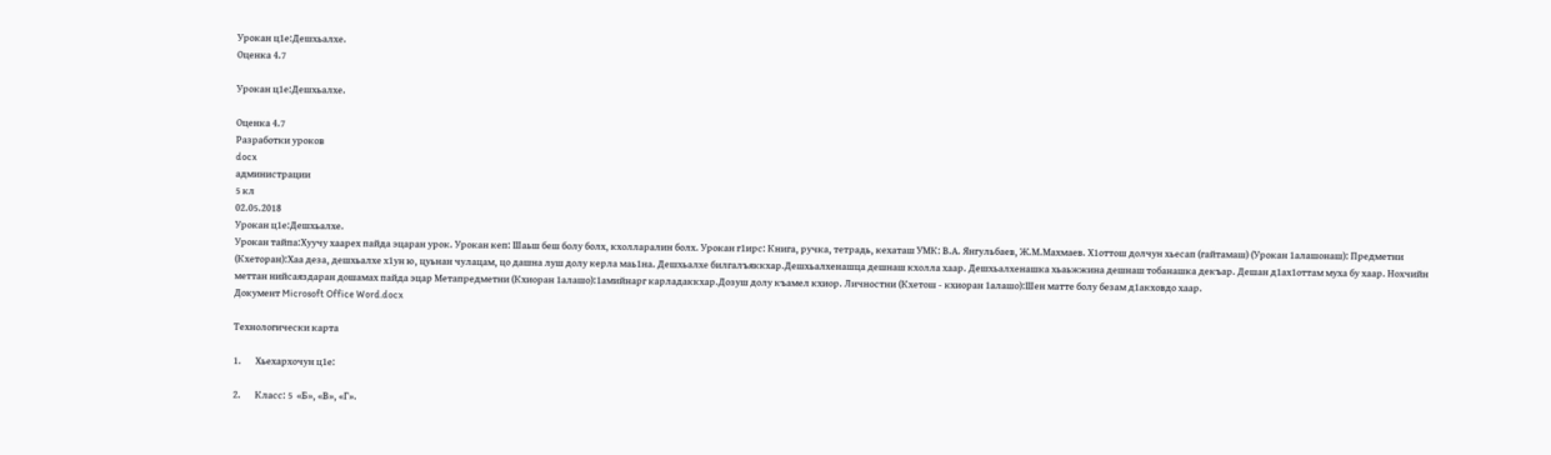Урокан ц1е:Дешхьалхе.
Оценка 4.7

Урокан ц1е:Дешхьалхе.

Оценка 4.7
Разработки уроков
docx
администрации
5 кл
02.05.2018
Урокан ц1е:Дешхьалхе.
Урокан тайпа:Хуучу хаарех пайда эцаран урок. Урокан кеп: Шаьш беш болу болх, кхолларалин болх. Урокан г1ирс: Книга, ручка, тетрадь, кехаташ УМК: В.А. Янгульбаев, Ж.М.Махмаев. Х1оттош долчун хьесап (гайтамаш) (Урокан 1алашонаш): Предметни (Кхеторан):Хаа деза, дешхьалхе х1ун ю, цуьнан чулацам, цо дашна луш долу керла маь1на. Дешхьалхе билгалъяккхар.Дешхьалхенашца дешнаш кхолла хаар. Дешхьалхенашка хьаьжжина дешнаш тобанашка декъар. Дешан д1ах1оттам муха бу хаар. Нохчийн меттан нийсаяздаран дошамах пайда эцар Метапредметни (Кхиоран 1алашо):1амийнарг карладаккхар.Дозуш долу къамел кхиор. Личностни (Кхетош - кхиоран 1алашо):Шен матте болу безам д1акховдо хаар.
Документ Microsoft Office Word.docx

Технологически карта

1.       Хьехархочун ц1е:

2.       Класс: 5  «Б», «В», «Г».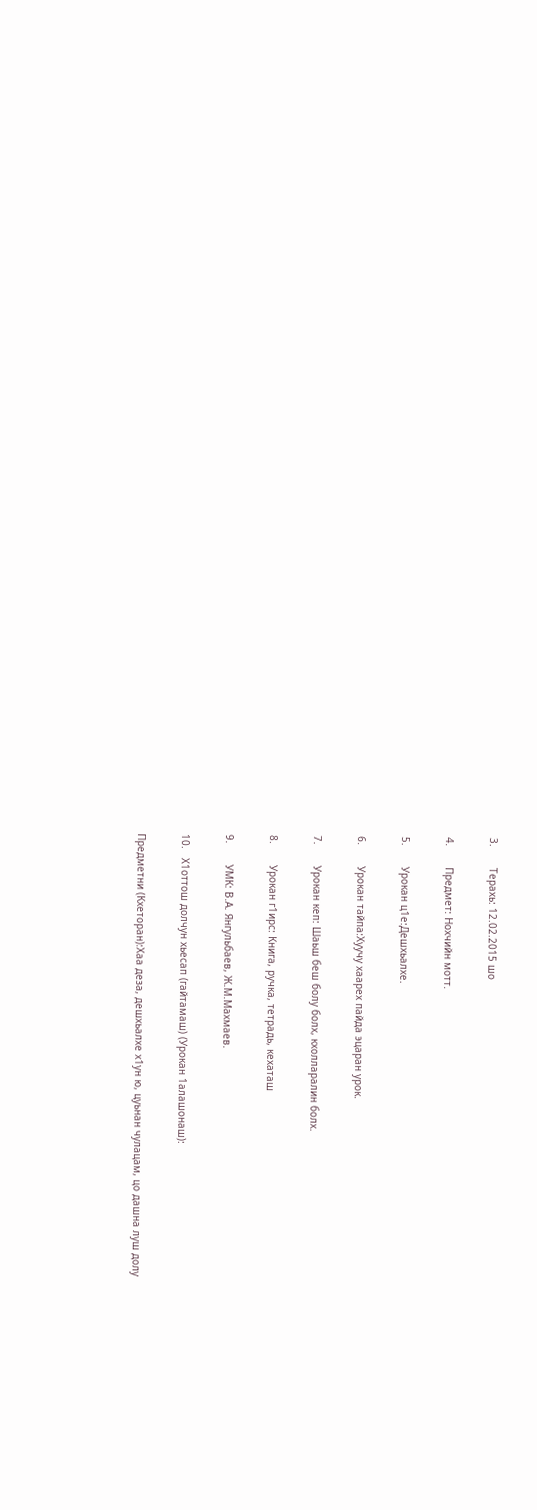3.       Терахь: 12.02.2015 шо

4.       Предмет: Нохчийн мотт.

5.       Урокан ц1е:Дешхьалхе.

6.       Урокан тайпа:Хуучу хаарех пайда эцаран урок.

7.       Урокан кеп: Шаьш беш болу болх, кхолларалин болх.

8.       Урокан г1ирс: Книга, ручка, тетрадь, кехаташ

9.       УМК: В.А. Янгульбаев, Ж.М.Махмаев.

10.   Х1оттош долчун хьесап (гайтамаш) (Урокан 1алашонаш):

Предметни (Кхеторан):Хаа деза, дешхьалхе х1ун ю, цуьнан чулацам, цо дашна луш долу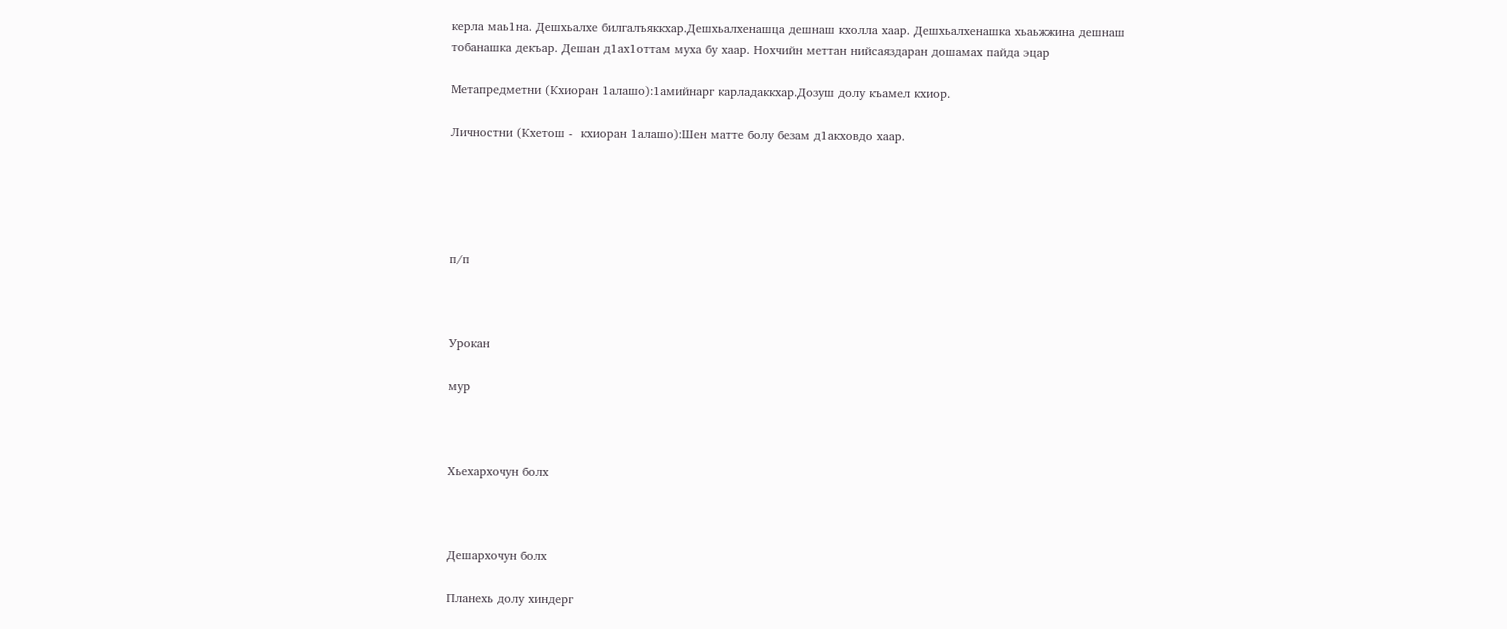керла маь1на. Дешхьалхе билгалъяккхар.Дешхьалхенашца дешнаш кхолла хаар. Дешхьалхенашка хьаьжжина дешнаш тобанашка декъар. Дешан д1ах1оттам муха бу хаар. Нохчийн меттан нийсаяздаран дошамах пайда эцар

Метапредметни (Кхиоран 1алашо):1амийнарг карладаккхар.Дозуш долу къамел кхиор.

Личностни (Кхетош -  кхиоран 1алашо):Шен матте болу безам д1акховдо хаар.





п/п



Урокан

мур



Хьехархочун болх



Дешархочун болх

Планехь долу хиндерг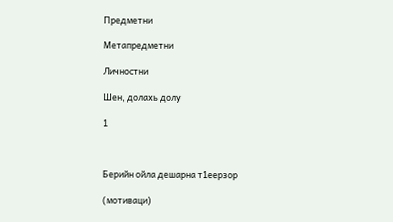Предметни

Метапредметни

Личностни

Шен, долахь долу

1



Берийн ойла дешарна т1еерзор

(мотиваци)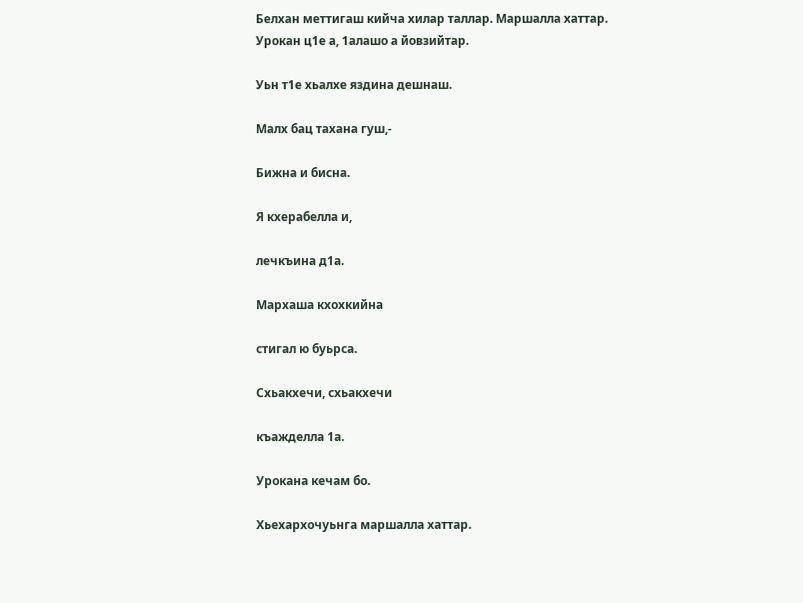Белхан меттигаш кийча хилар таллар. Маршалла хаттар. Урокан ц1е а, 1алашо а йовзийтар.

Уьн т1е хьалхе яздина дешнаш.

Малх бац тахана гуш,-

Бижна и бисна.

Я кхерабелла и,

лечкъина д1а.

Мархаша кхохкийна

стигал ю буьрса.

Схьакхечи, схьакхечи

къажделла 1а.

Урокана кечам бо.

Хьехархочуьнга маршалла хаттар.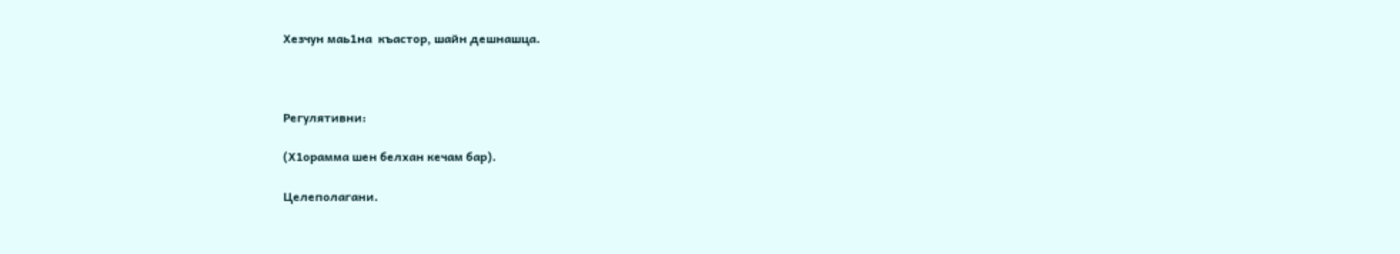Хезчун маь1на  къастор, шайн дешнашца.



Регулятивни:

(Х1орамма шен белхан кечам бар).

Целеполагани.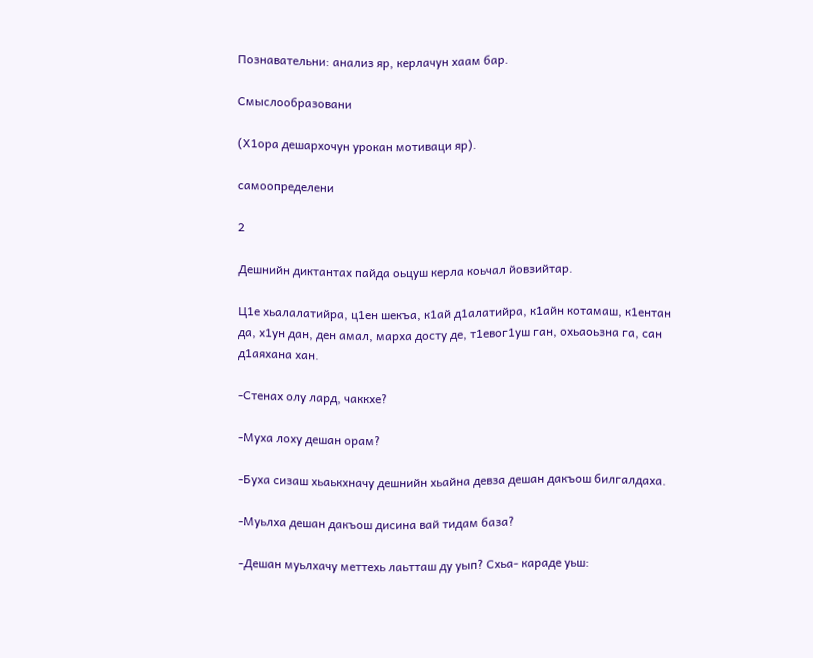Познавательни: анализ яр, керлачун хаам бар.

Смыслообразовани

(Х1ора дешархочун урокан мотиваци яр).

самоопределени

2

Дешнийн диктантах пайда оьцуш керла коьчал йовзийтар.

Ц1е хьалалатийра, ц1ен шекъа, к1ай д1алатийра, к1айн котамаш, к1ентан да, х1ун дан, ден амал, марха досту де, т1евог1уш ган, охьаоьзна га, сан д1аяхана хан.

-Стенах олу лард, чаккхе?

-Муха лоху дешан орам?

-Буха сизаш хьаькхначу дешнийн хьайна девза дешан дакъош билгалдаха.

-Муьлха дешан дакъош дисина вай тидам база?

-Дешан муьлхачу меттехь лаьтташ ду уып? Схьа- караде уьш: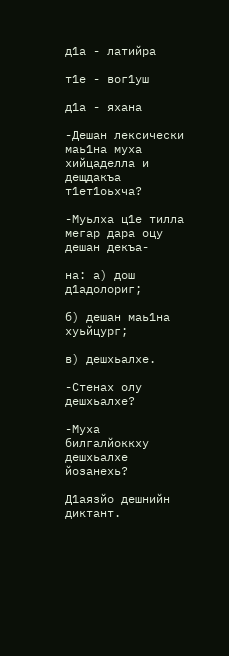д1а - латийра

т1е - вог1уш

д1а - яхана

-Дешан лексически маь1на муха хийцаделла и дещдакъа т1ет1оьхча?

-Муьлха ц1е тилла мегар дара оцу дешан декъа-

на: а) дош д1адолориг;

б) дешан маь1на хуьйцург;

в) дешхьалхе.

-Стенах олу дешхьалхе?

-Муха билгалйоккху дешхьалхе йозанехь?

Д1аязйо дешнийн диктант.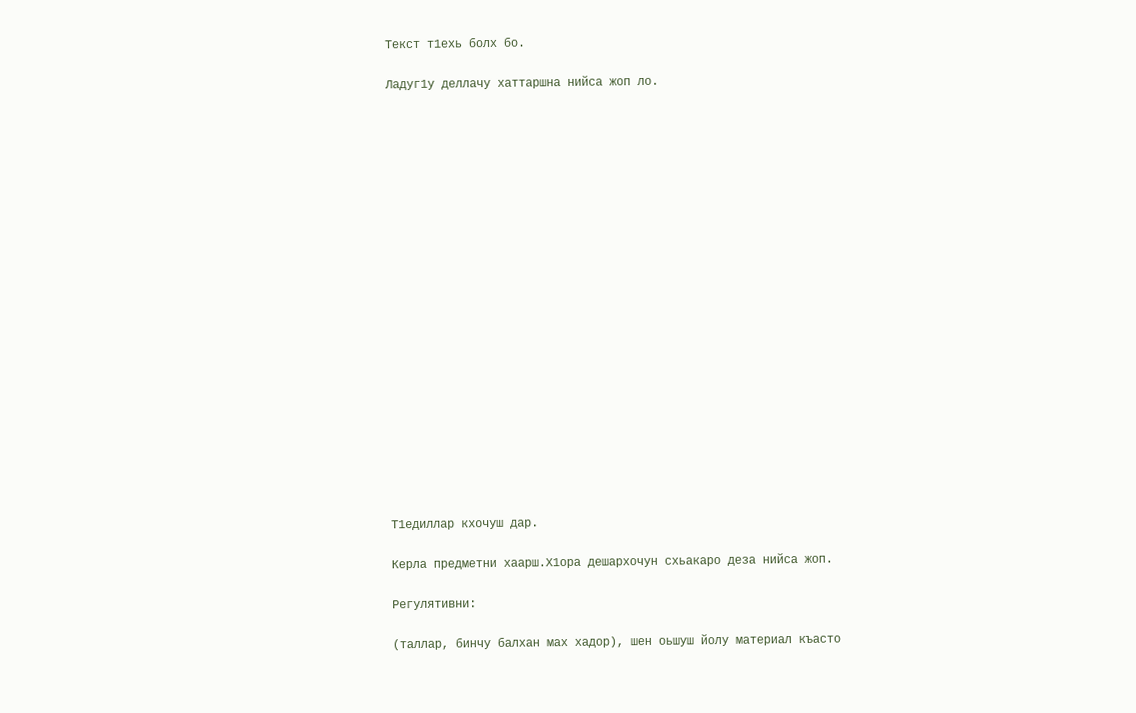Текст т1ехь болх бо.

Ладуг1у деллачу хаттаршна нийса жоп ло.





















Т1едиллар кхочуш дар.

Керла предметни хаарш.Х1ора дешархочун схьакаро деза нийса жоп.

Регулятивни:

(таллар, бинчу балхан мах хадор), шен оьшуш йолу материал къасто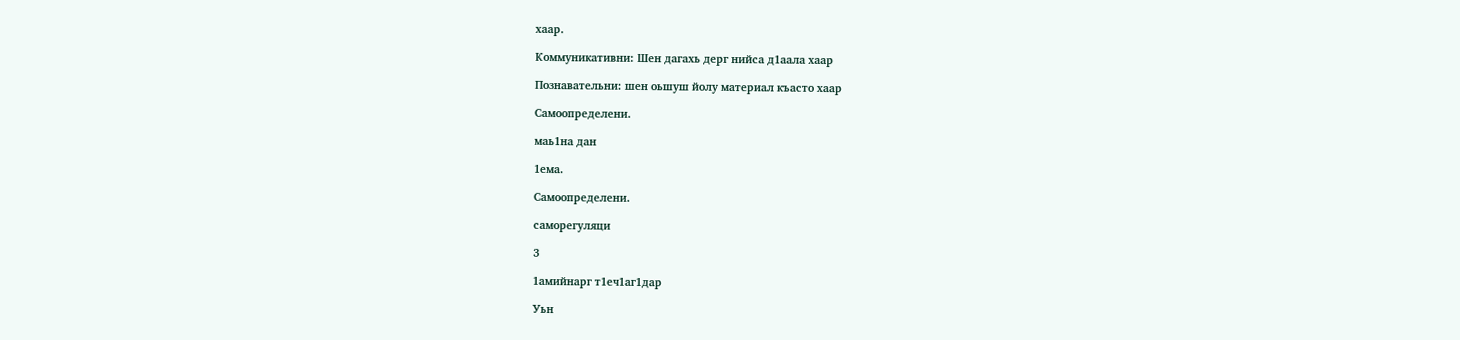хаар.

Коммуникативни: Шен дагахь дерг нийса д1аала хаар

Познавательни: шен оьшуш йолу материал къасто хаар

Самоопределени.

маь1на дан

1ема.

Самоопределени.

саморегуляци

3

1амийнарг т1еч1аг1дар

Уьн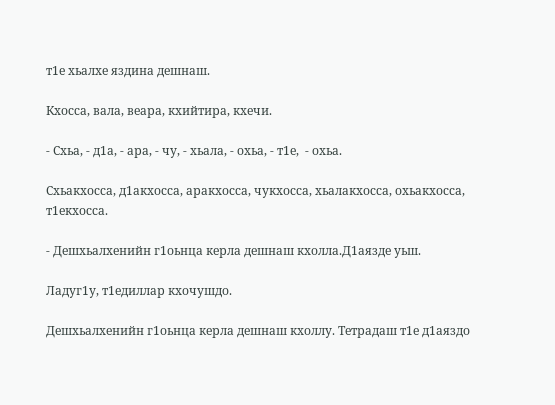т1е хьалхе яздина дешнаш.

Кхосса, вала, веара, кхийтира, кхечи.

- Схьа, - д1а, - ара, - чу, - хьала, - охьа, - т1е,  - охьа.

Схьакхосса, д1акхосса, аракхосса, чукхосса, хьалакхосса, охьакхосса, т1екхосса.

- Дешхьалхенийн г1оьнца керла дешнаш кхолла.Д1аязде уьш.

Ладуг1у, т1едиллар кхочушдо.

Дешхьалхенийн г1оьнца керла дешнаш кхоллу. Тетрадаш т1е д1аяздо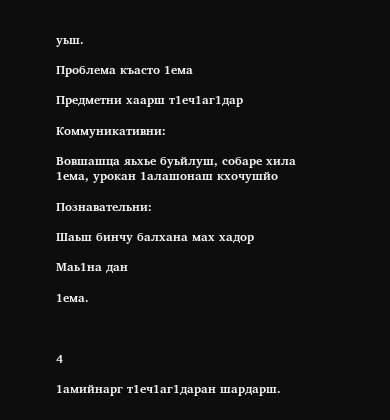уьш.

Проблема къасто 1ема

Предметни хаарш т1еч1аг1дар

Коммуникативни:

Вовшашца яьхье буьйлуш, собаре хила 1ема, урокан 1алашонаш кхочушйо

Познавательни:

Шаьш бинчу балхана мах хадор

Маь1на дан

1ема.



4

1амийнарг т1еч1аг1даран шардарш.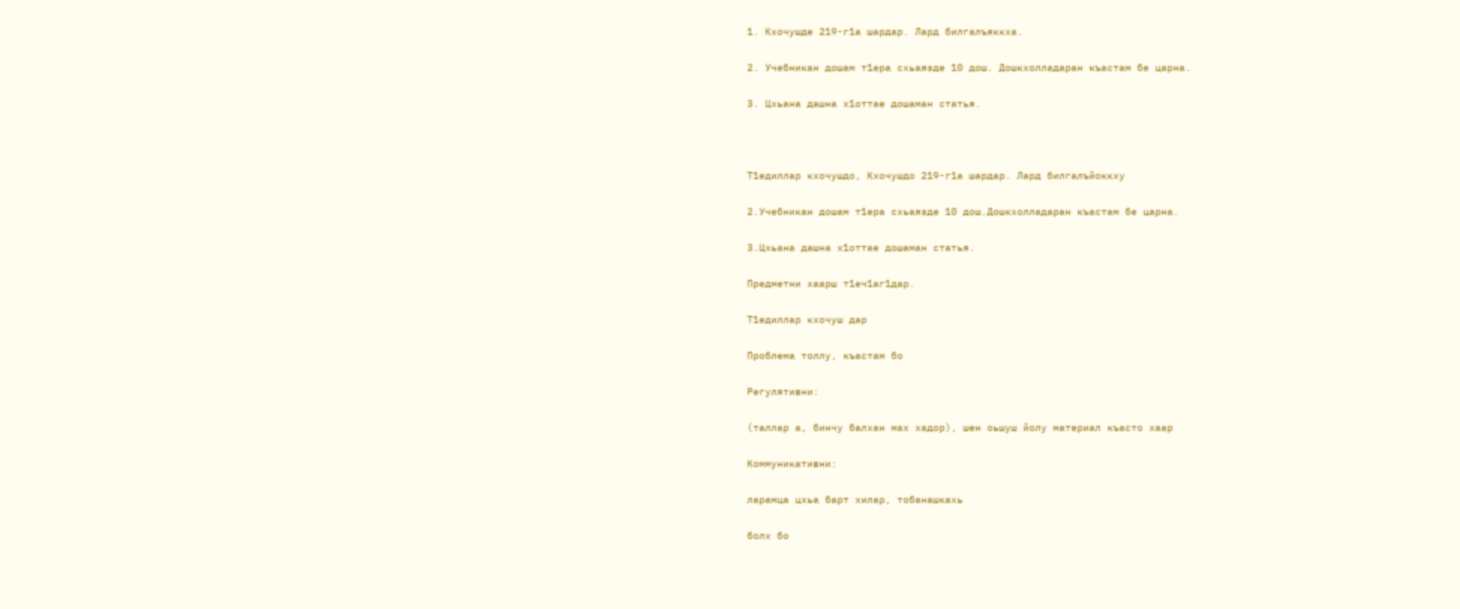1. Кхочушде 219-г1а шардар. Лард билгалъяккха.

2. Учебникан дошам т1ера схьаязде 10 дош. Дошкхолладаран къастам бе царна.

3. Цхьана дашна х1оттае дошаман статья.



Т1едиллар кхочушдо, Кхочушдо 219-г1а шардар. Лард билгалъйоккху

2.Учебникан дошам т1ера схьаязде 10 дош.Дошкхолладаран къастам бе царна.

3.Цхьана дашна х1оттае дошаман статья.

Предметни хаарш т1еч1аг1дар.

Т1едиллар кхочуш дар

Проблема толлу, къастам бо

Регулятивни:

(таллар а, бинчу балхан мах хадор), шен оьшуш йолу материал къасто хаар

Коммуникативни:

ларамца цхьа барт хилар, тобанашкахь

болх бо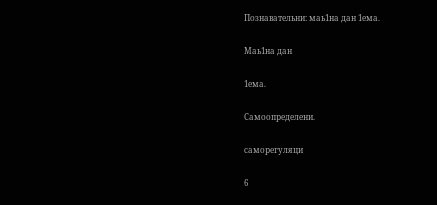Познавательни: маь1на дан 1ема.

Маь1на дан

1ема.

Самоопределени.

саморегуляци

6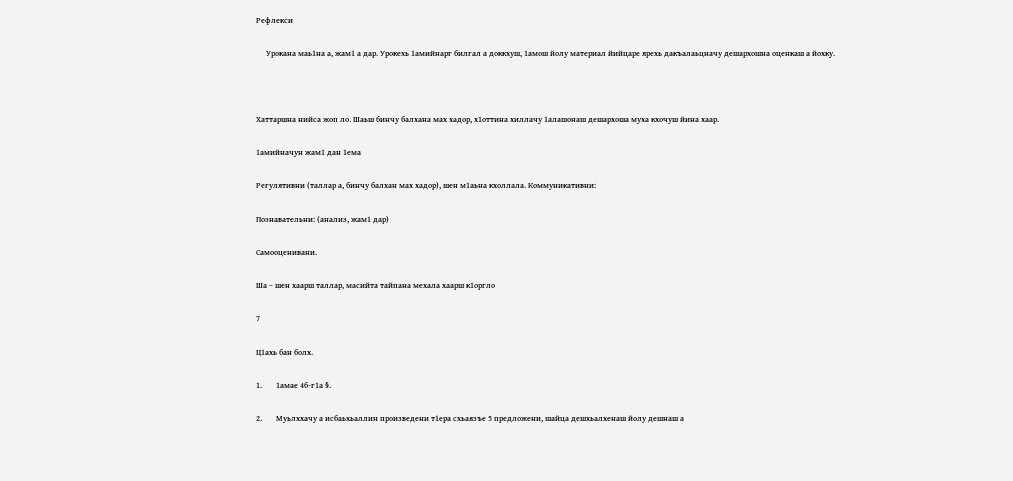Рефлекси

     Урокана маь1на а, жам1 а дар. Урокехь 1амийнарг билгал а доккхуш, 1амош йолу материал йийцаре ярехь дакъалаьцначу дешархошна оценкаш а йохку.



Хаттаршна нийса жоп ло. Шаьш бинчу балхана мах хадор, х1оттина хиллачу 1алашонаш дешархоша муха кхочуш йина хаар.

1амийначун жам1 дан 1ема

Регулятивни (таллар а, бинчу балхан мах хадор), шен м1аьна кхоллала. Коммуникативни:

Познавательни: (анализ, жам1 дар)

Самооценивани.

Ша – шен хаарш таллар, масийта тайпана мехала хаарш к1оргло

7

Ц1ахь бан болх.

1.       1амае 4б-г1а §.

2.       Муьлххачу а исбаьхьаллин произведени т1ера схьаязъе 5 предложени, шайца дешхьалхенаш йолу дешнаш а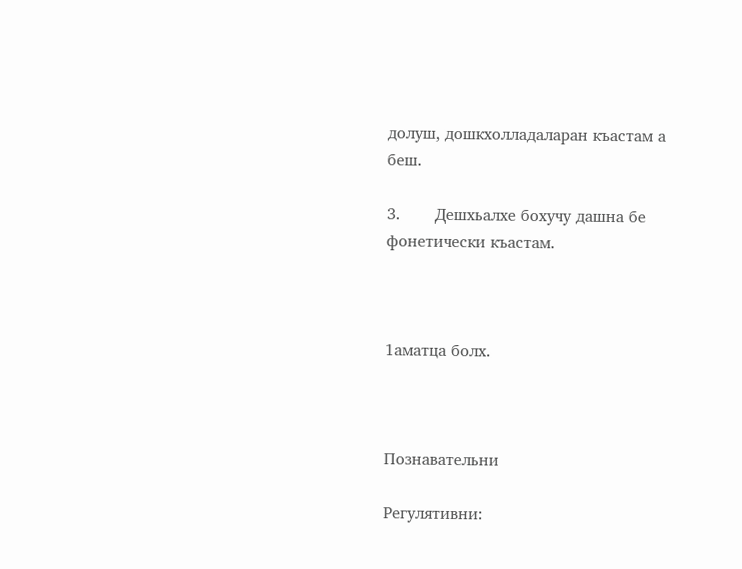долуш, дошкхолладаларан къастам а беш.

3.       Дешхьалхе бохучу дашна бе фонетически къастам.



1аматца болх.



Познавательни

Регулятивни: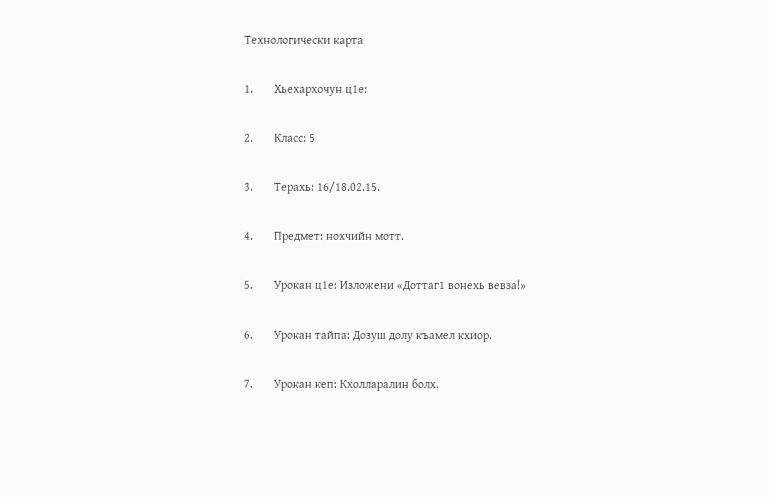Технологически карта

1.       Хьехархочун ц1е:

2.       Класс: 5

3.       Терахь: 16/18.02.15.

4.       Предмет: нохчийн мотт.

5.       Урокан ц1е: Изложени «Доттаг1 вонехь вевза!»

6.       Урокан тайпа: Дозуш долу къамел кхиор.

7.       Урокан кеп: Кхолларалин болх.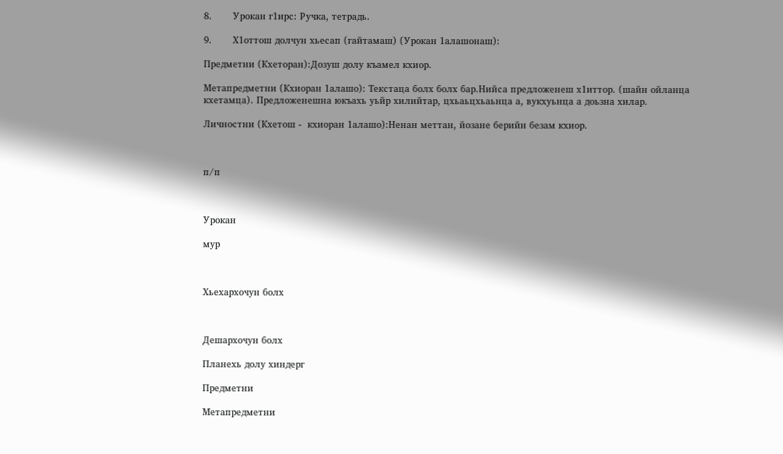8.       Урокан г1ирс: Ручка, тетрадь.

9.       Х1оттош долчун хьесап (гайтамаш) (Урокан 1алашонаш):

Предметни (Кхеторан):Дозуш долу къамел кхиор.

Метапредметни (Кхиоран 1алашо): Текстаца болх болх бар.Нийса предложенеш х1иттор. (шайн ойланца кхетамца). Предложенешна юкъахь уьйр хилийтар, цхьаьцхьаьнца а, вукхуьнца а доьзна хилар.

Личностни (Кхетош -  кхиоран 1алашо):Ненан меттан, йозане берийн безам кхиор.



п/п



Урокан

мур



Хьехархочун болх



Дешархочун болх

Планехь долу хиндерг

Предметни

Метапредметни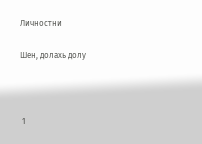Личностни

Шен, долахь долу



 1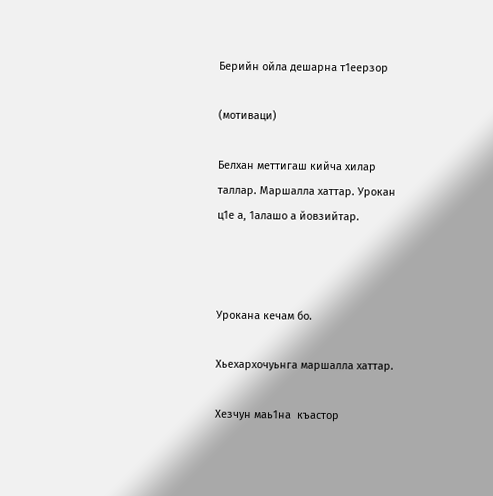Берийн ойла дешарна т1еерзор

(мотиваци)

Белхан меттигаш кийча хилар таллар. Маршалла хаттар. Урокан  ц1е а, 1алашо а йовзийтар.



Урокана кечам бо.

Хьехархочуьнга маршалла хаттар.

Хезчун маь1на  къастор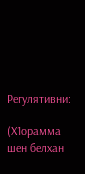Регулятивни:

(Х1орамма шен белхан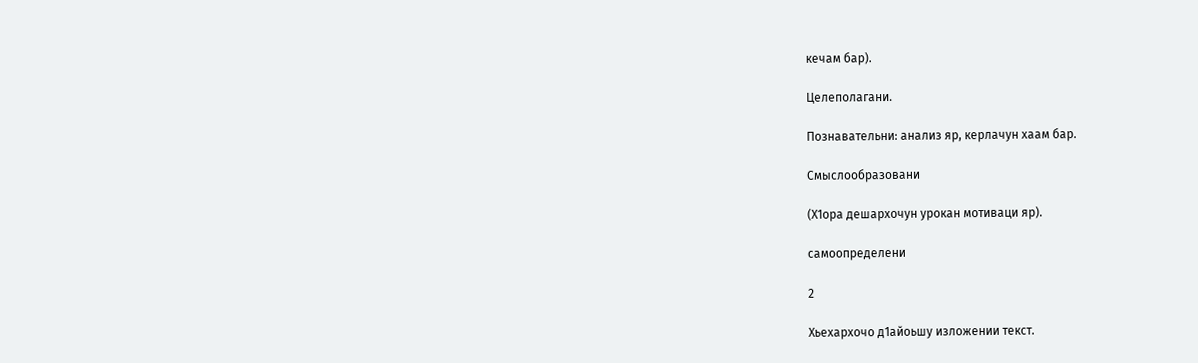кечам бар).

Целеполагани.

Познавательни: анализ яр, керлачун хаам бар.

Смыслообразовани

(Х1ора дешархочун урокан мотиваци яр).

самоопределени

2

Хьехархочо д1айоьшу изложении текст.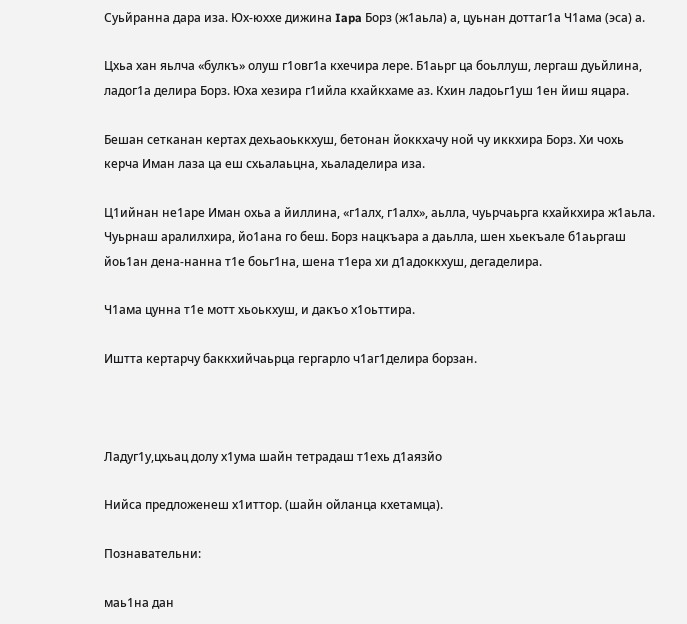Суьйранна дара иза. Юх-юххе дижина Iapa Борз (ж1аьла) а, цуьнан доттаг1а Ч1ама (эса) а.

Цхьа хан яьлча «булкъ» олуш г1овг1а кхечира лере. Б1аьрг ца боьллуш, лергаш дуьйлина, ладог1а делира Борз. Юха хезира г1ийла кхайкхаме аз. Кхин ладоьг1уш 1ен йиш яцара.

Бешан сетканан кертах дехьаоьккхуш, бетонан йоккхачу ной чу иккхира Борз. Хи чохь керча Иман лаза ца еш схьалаьцна, хьаладелира иза.

Ц1ийнан не1аре Иман охьа а йиллина, «г1алх, г1алх», аьлла, чуьрчаьрга кхайкхира ж1аьла. Чуьрнаш аралилхира, йо1ана го беш. Борз нацкъара а даьлла, шен хьекъале б1аьргаш йоь1ан дена-нанна т1е боьг1на, шена т1ера хи д1адоккхуш, дегаделира.

Ч1ама цунна т1е мотт хьоькхуш, и дакъо х1оьттира.

Иштта кертарчу баккхийчаьрца гергарло ч1аг1делира борзан.



Ладуг1у,цхьац долу х1ума шайн тетрадаш т1ехь д1аязйо

Нийса предложенеш х1иттор. (шайн ойланца кхетамца).

Познавательни:

маь1на дан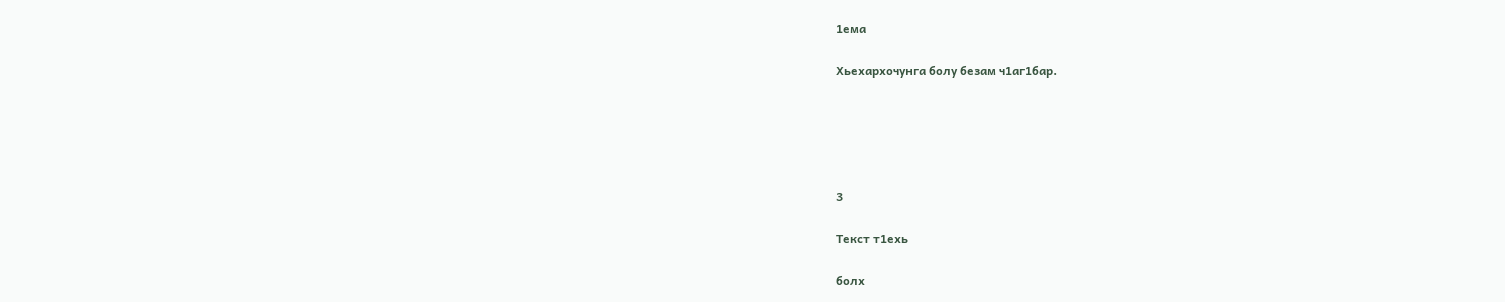1ема

Хьехархочунга болу безам ч1аг1бар.





3

Текст т1ехь

болх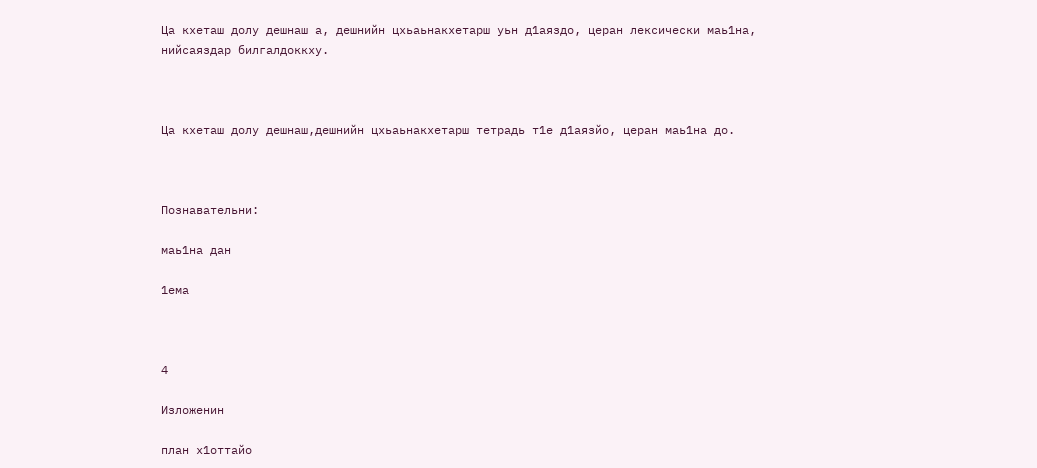Ца кхеташ долу дешнаш а, дешнийн цхьаьнакхетарш уьн д1аяздо, церан лексически маь1на, нийсаяздар билгалдоккху.



Ца кхеташ долу дешнаш,дешнийн цхьаьнакхетарш тетрадь т1е д1аязйо, церан маь1на до.



Познавательни:

маь1на дан

1ема



4

Изложенин

план х1оттайо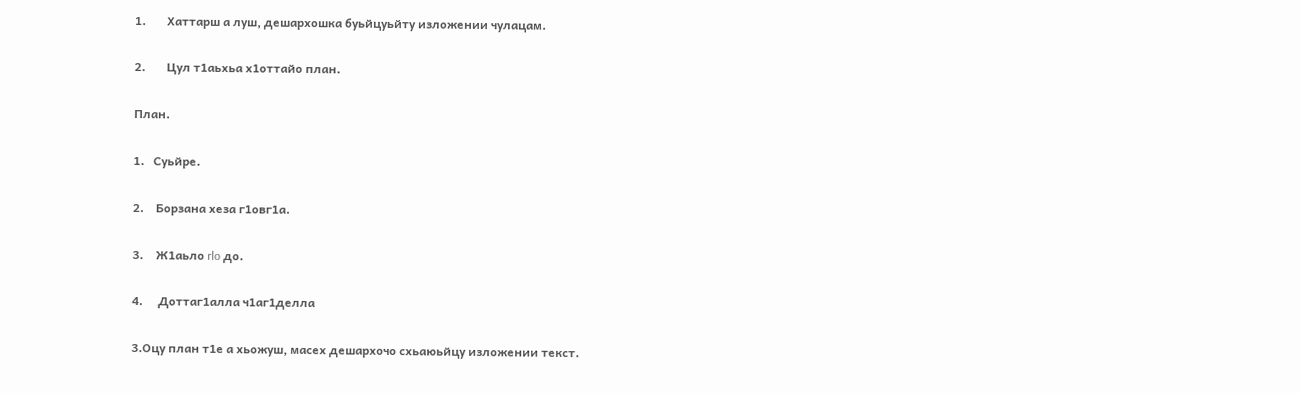1.       Хаттарш а луш, дешархошка буьйцуьйту изложении чулацам.

2.       Цул т1аьхьа х1оттайо план.

План.

1.   Суьйре.

2.    Борзана хеза г1овг1а.

3.    Ж1аьло rlo до.

4.     Доттаг1алла ч1аг1делла

3.Оцу план т1е а хьожуш, масех дешархочо схьаюьйцу изложении текст.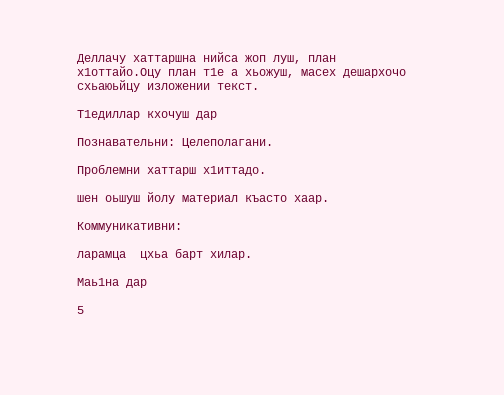Деллачу хаттаршна нийса жоп луш, план х1оттайо.Оцу план т1е а хьожуш, масех дешархочо схьаюьйцу изложении текст.

Т1едиллар кхочуш дар

Познавательни: Целеполагани.

Проблемни хаттарш х1иттадо.

шен оьшуш йолу материал къасто хаар.

Коммуникативни:

ларамца  цхьа барт хилар.

Маь1на дар

5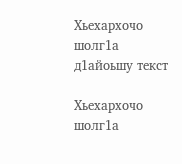Хьехархочо шолг1а д1айоьшу текст

Хьехархочо шолг1а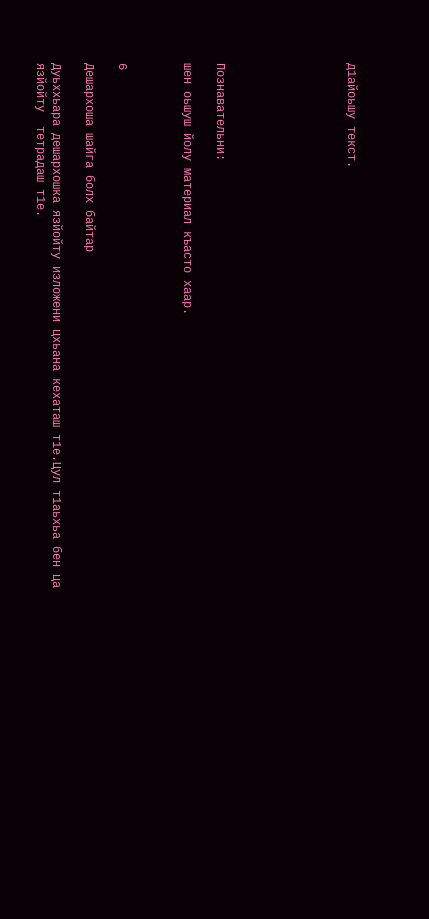д1айоьшу текст.







Познавательни:

шен оьшуш йолу материал къасто хаар.



6

Дешархоша шайга болх байтар

Дуьххьара дешархошка язйойту изложени цхьана кехаташ т1е.Цул т1аьхьа бен ца язйойту  тетрадаш т1е.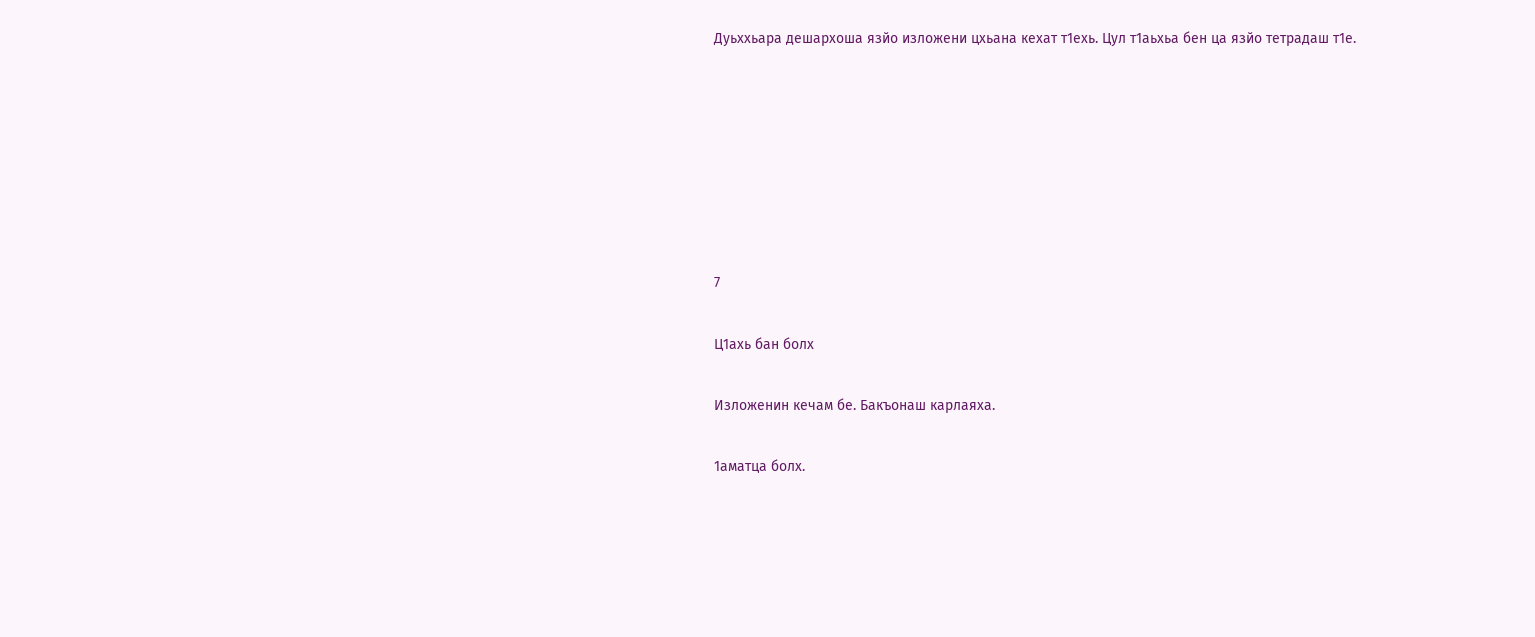Дуьххьара дешархоша язйо изложени цхьана кехат т1ехь. Цул т1аьхьа бен ца язйо тетрадаш т1е.







7

Ц1ахь бан болх

Изложенин кечам бе. Бакъонаш карлаяха.

1аматца болх.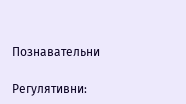Познавательни

Регулятивни: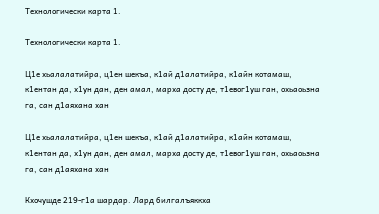Технологически карта 1.

Технологически карта 1.

Ц1е хьалалатийра, ц1ен шекъа, к1ай д1алатийра, к1айн котамаш, к1ентан да, х1ун дан, ден амал, марха досту де, т1евог1уш ган, охьаоьзна га, сан д1аяхана хан

Ц1е хьалалатийра, ц1ен шекъа, к1ай д1алатийра, к1айн котамаш, к1ентан да, х1ун дан, ден амал, марха досту де, т1евог1уш ган, охьаоьзна га, сан д1аяхана хан

Кхочушде 219-г1а шардар. Лард билгалъяккха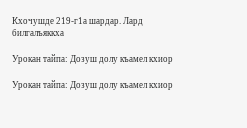Кхочушде 219-г1а шардар. Лард билгалъяккха

Урокан тайпа: Дозуш долу къамел кхиор

Урокан тайпа: Дозуш долу къамел кхиор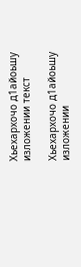Хьехархочо д1айоьшу изложении текст

Хьехархочо д1айоьшу изложении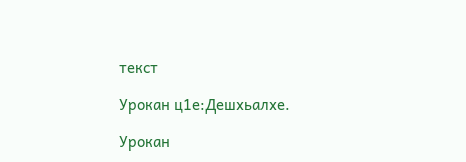текст

Урокан ц1е:Дешхьалхе.

Урокан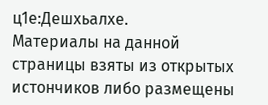ц1е:Дешхьалхе.
Материалы на данной страницы взяты из открытых истончиков либо размещены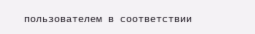пользователем в соответствии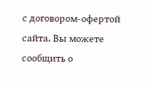с договором-офертой сайта. Вы можете сообщить о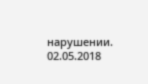нарушении.
02.05.2018